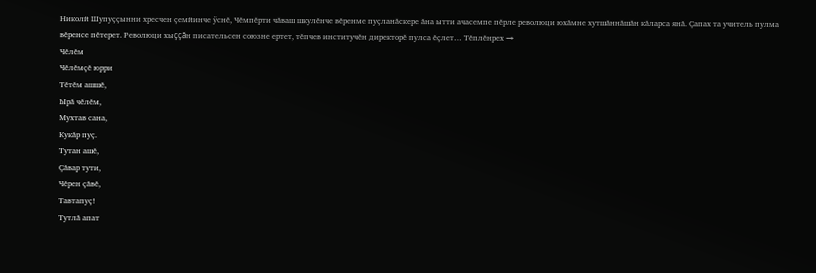Николй Шупуççынни хресчен çемйинче ÿснĕ, Чĕмпĕрти чăваш шкулĕнче вĕренме пуçланăскере ăна ытти ачасемпе пĕрле революци юхăмне хутшăннăшăн кăларса янă. Çапах та учитель пулма вĕренсе пĕтерет. Революци хыççăн писательсен союзне ертет, тĕпчев институчĕн директорĕ пулса ĕçлет… Тĕплĕнрех →
Чĕлĕм
Чĕлĕмçĕ юрри
Тĕтĕм ашшĕ,
Ырă чĕлĕм,
Мухтав сана,
Кукăр пуç.
Тутан ашĕ,
Çăвар тути,
Чĕрен çăвĕ,
Тавтапуç!
Тутлă апат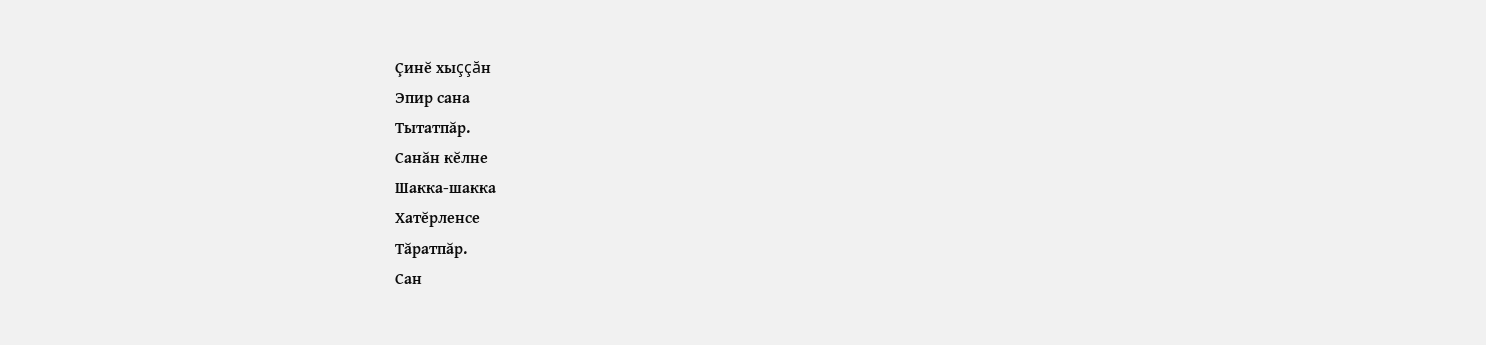Çинĕ хыççăн
Эпир сана
Тытатпăр.
Санăн кĕлне
Шакка-шакка
Хатĕрленсе
Тăратпăр.
Сан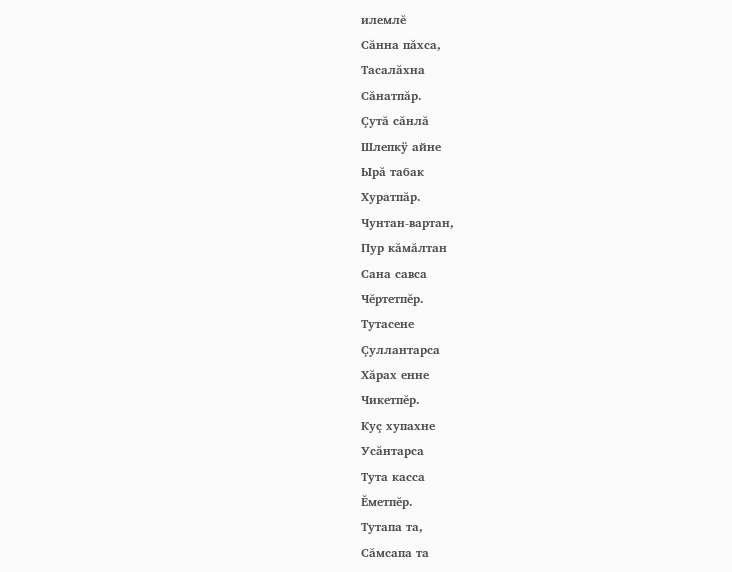илемлĕ
Сăнна пăхса,
Тасалăхна
Сăнатпăр.
Çутă сăнлă
Шлепкÿ айне
Ырă табак
Хуратпăр.
Чунтан-вартан,
Пур кăмăлтан
Сана савса
Чĕртетпĕр.
Тутасене
Çуллантарса
Хăрах енне
Чикетпĕр.
Куç хупахне
Усăнтарса
Тута касса
Ĕметпĕр.
Тутапа та,
Сăмсапа та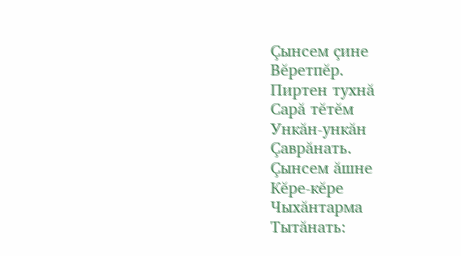Çынсем çине
Вĕретпĕр.
Пиртен тухнă
Сарă тĕтĕм
Ункăн-ункăн
Çаврăнать.
Çынсем ăшне
Кĕре-кĕре
Чыхăнтарма
Тытăнать: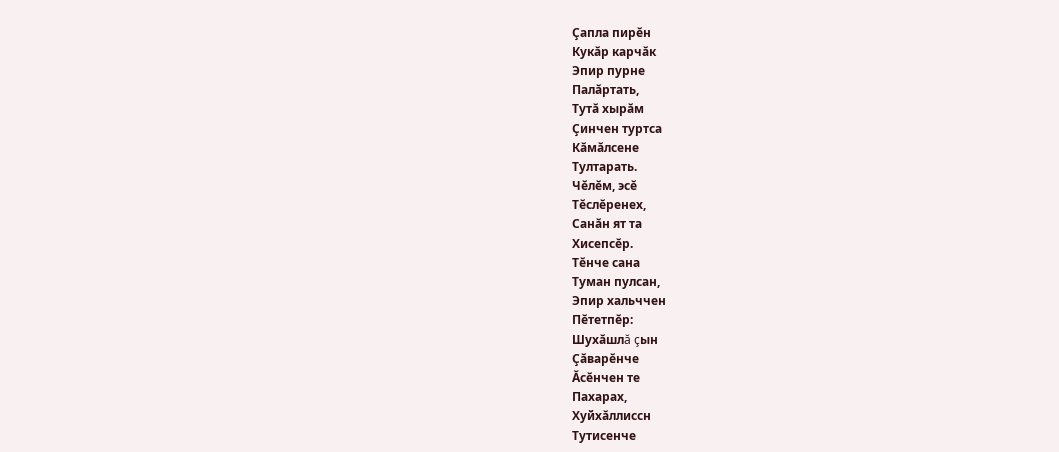Çапла пирĕн
Кукăр карчăк
Эпир пурне
Палăртать,
Тутă хырăм
Çинчен туртса
Кăмăлсене
Тултарать.
Чĕлĕм, эсĕ
Тĕслĕренех,
Санăн ят та
Хисепсĕр.
Тĕнче сана
Туман пулсан,
Эпир хальччен
Пĕтетпĕр:
Шухăшлă çын
Çăварĕнче
Ăсĕнчен те
Пахарах,
Хуйхăллиссн
Тутисенче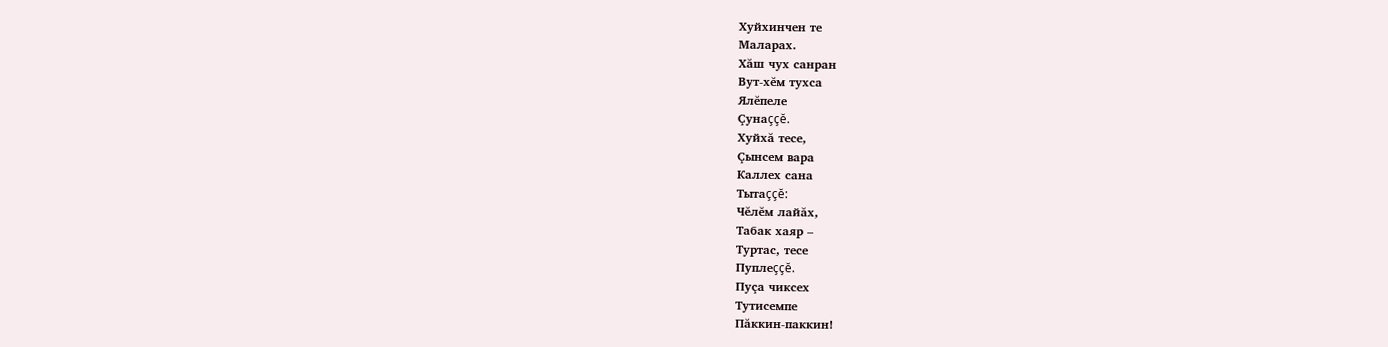Хуйхинчен те
Маларах.
Хăш чух санран
Вут-хĕм тухса
Ялĕпеле
Çунаççĕ.
Хуйхă тесе,
Çынсем вара
Каллех сана
Тытаççĕ:
Чĕлĕм лайăх,
Табак хаяр –
Туртас, тесе
Пуплеççĕ.
Пуçа чиксех
Тутисемпе
Пăккин-паккин!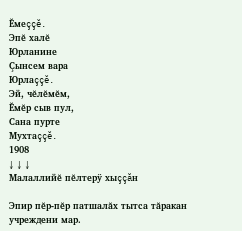Ĕмеççĕ.
Эпĕ халĕ
Юрланине
Çынсем вара
Юрлаççĕ.
Эй, чĕлĕмĕм,
Ĕмĕр сыв пул,
Сана пурте
Мухтаççĕ.
1908
↓ ↓ ↓
Малаллийĕ пĕлтерÿ хыççăн

Эпир пĕр-пĕр патшалăх тытса тăракан учреждени мар.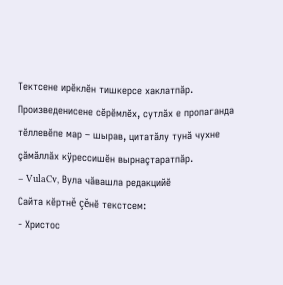Тектсене ирĕклĕн тишкерсе хаклатпăр. Произведенисене сĕрĕмлĕх, сутлăх е пропаганда тĕллевĕпе мар – шырав, цитатăлу тунă чухне çăмăллăх кÿрессишĕн вырнаçтаратпăр.
– VulaCv, Вула чăвашла редакцийĕ
Сайта кĕртнĕ çĕнĕ текстсем:
- Христос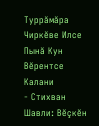Туррăмăра Чиркĕве Илсе Пынă Кун Вĕрентсе Калани
- Стихван Шавли: Вĕçкĕн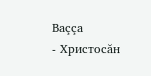Ваççа
- Христосăн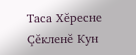Таса Хĕресне Çĕкленĕ Кун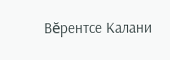Вĕрентсе Калани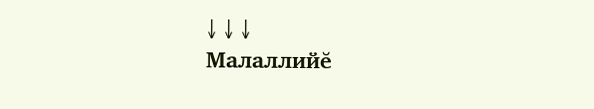↓ ↓ ↓
Малаллийĕ